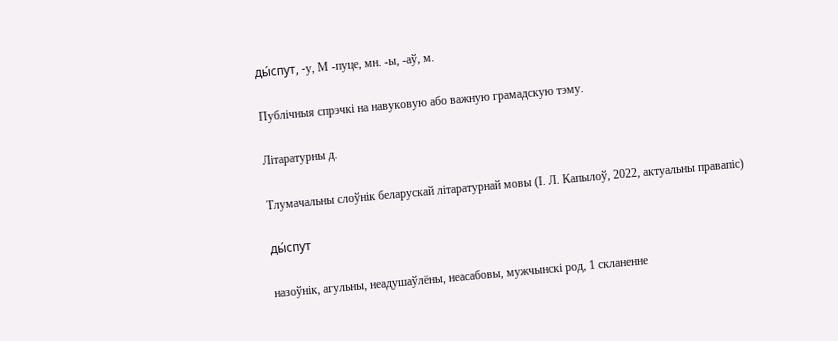ды́спут, -у, М -пуце, мн. -ы, -аў, м.

Публічныя спрэчкі на навуковую або важную грамадскую тэму.

Літаратурны д.

Тлумачальны слоўнік беларускай літаратурнай мовы (І. Л. Капылоў, 2022, актуальны правапіс)

ды́спут

назоўнік, агульны, неадушаўлёны, неасабовы, мужчынскі род, 1 скланенне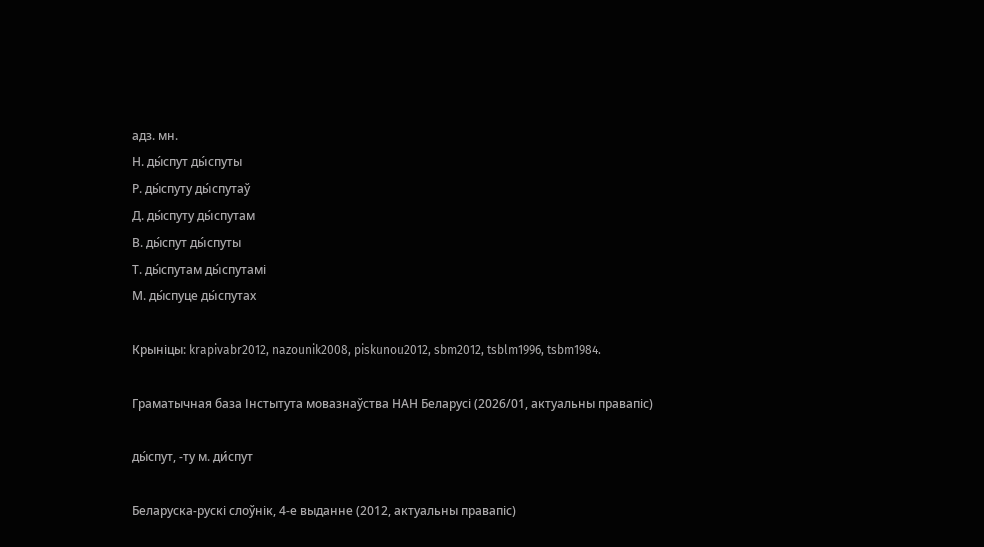адз. мн.
Н. ды́спут ды́спуты
Р. ды́спуту ды́спутаў
Д. ды́спуту ды́спутам
В. ды́спут ды́спуты
Т. ды́спутам ды́спутамі
М. ды́спуце ды́спутах

Крыніцы: krapivabr2012, nazounik2008, piskunou2012, sbm2012, tsblm1996, tsbm1984.

Граматычная база Інстытута мовазнаўства НАН Беларусі (2026/01, актуальны правапіс)

ды́спут, -ту м. ди́спут

Беларуска-рускі слоўнік, 4-е выданне (2012, актуальны правапіс)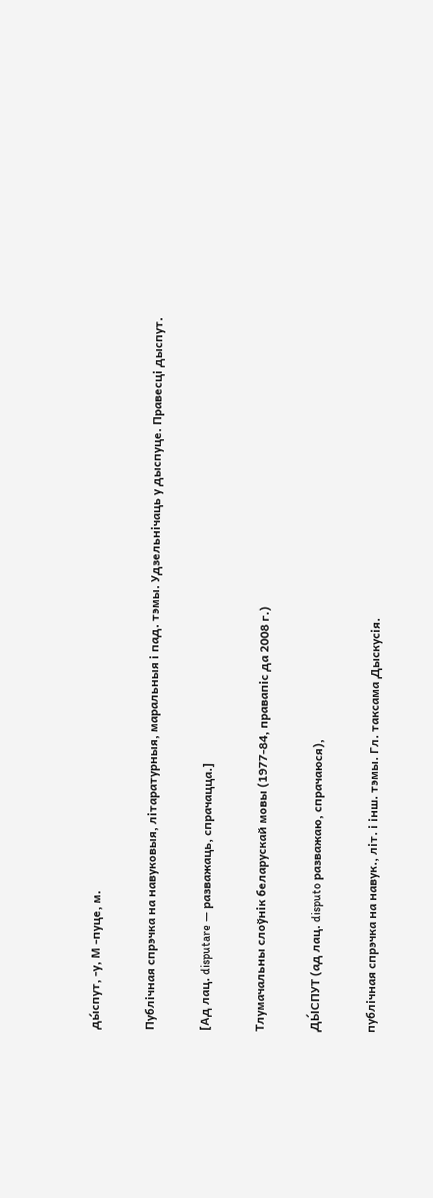ды́спут, ‑у, М ‑пуце, м.

Публічная спрэчка на навуковыя, літаратурныя, маральныя і пад. тэмы. Удзельнічаць у дыспуце. Правесці дыспут.

[Ад лац. disputare — разважаць, спрачацца.]

Тлумачальны слоўнік беларускай мовы (1977-84, правапіс да 2008 г.)

ДЫ́СПУТ (ад лац. disputo разважаю, спрачаюся),

публічная спрэчка на навук., літ. і інш. тэмы. Гл. таксама Дыскусія.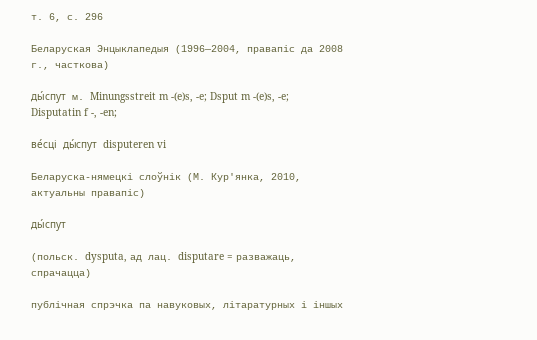т. 6, с. 296

Беларуская Энцыклапедыя (1996—2004, правапіс да 2008 г., часткова)

ды́спут м. Minungsstreit m -(e)s, -e; Dsput m -(e)s, -e; Disputatin f -, -en;

ве́сці ды́спут disputeren vi

Беларуска-нямецкі слоўнік (М. Кур'янка, 2010, актуальны правапіс)

ды́спут

(польск. dysputa, ад лац. disputare = разважаць, спрачацца)

публічная спрэчка па навуковых, літаратурных і іншых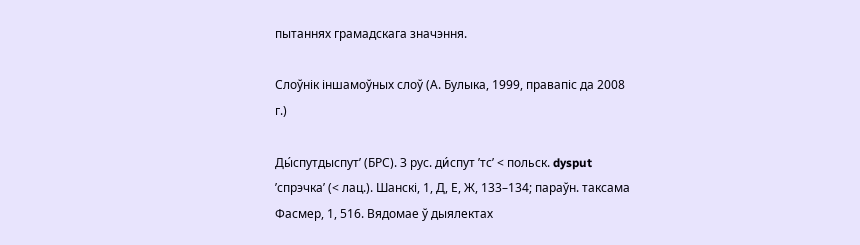пытаннях грамадскага значэння.

Слоўнік іншамоўных слоў (А. Булыка, 1999, правапіс да 2008 г.)

Ды́спутдыспут’ (БРС). З рус. ди́спут ’тс’ < польск. dysput ’спрэчка’ (< лац.). Шанскі, 1, Д, Е, Ж, 133–134; параўн. таксама Фасмер, 1, 516. Вядомае ў дыялектах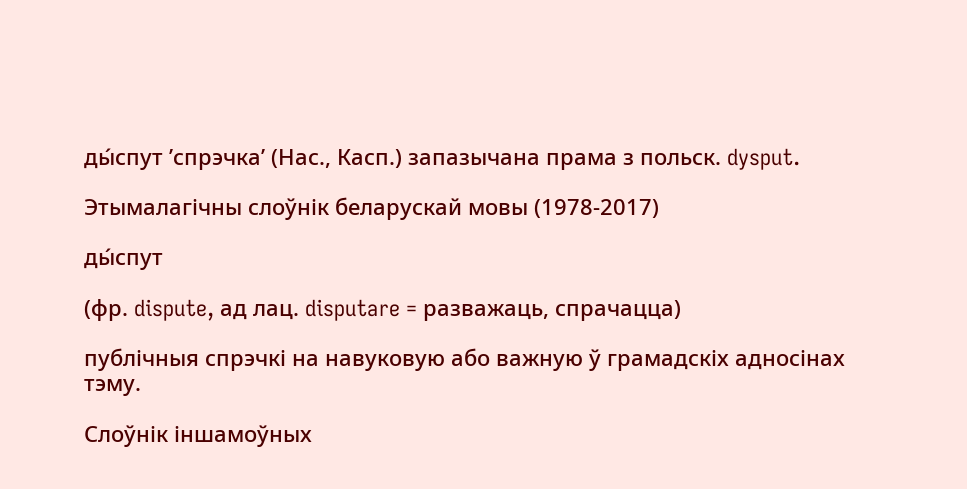ды́спут ’спрэчка’ (Нас., Касп.) запазычана прама з польск. dysput.

Этымалагічны слоўнік беларускай мовы (1978-2017)

ды́спут

(фр. dispute, ад лац. disputare = разважаць, спрачацца)

публічныя спрэчкі на навуковую або важную ў грамадскіх адносінах тэму.

Слоўнік іншамоўных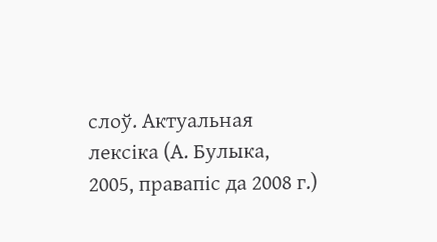слоў. Актуальная лексіка (А. Булыка, 2005, правапіс да 2008 г.)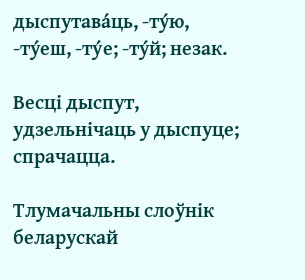дыспутава́ць, -ту́ю, -ту́еш, -ту́е; -ту́й; незак.

Весці дыспут, удзельнічаць у дыспуце; спрачацца.

Тлумачальны слоўнік беларускай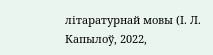літаратурнай мовы (І. Л. Капылоў, 2022,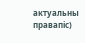актуальны правапіс)